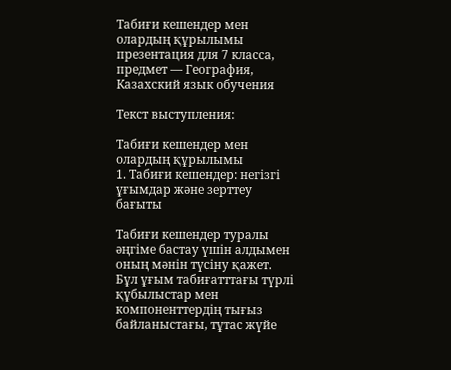Табиғи кешендер мен олардың құрылымы презентация для 7 класса, предмет — География, Казахский язык обучения

Текст выступления:

Табиғи кешендер мен олардың құрылымы
1. Табиғи кешендер: негізгі ұғымдар және зерттеу бағыты

Табиғи кешендер туралы әңгіме бастау үшін алдымен оның мәнін түсіну қажет. Бұл ұғым табиғатттағы түрлі құбылыстар мен компоненттердің тығыз байланыстағы, тұтас жүйе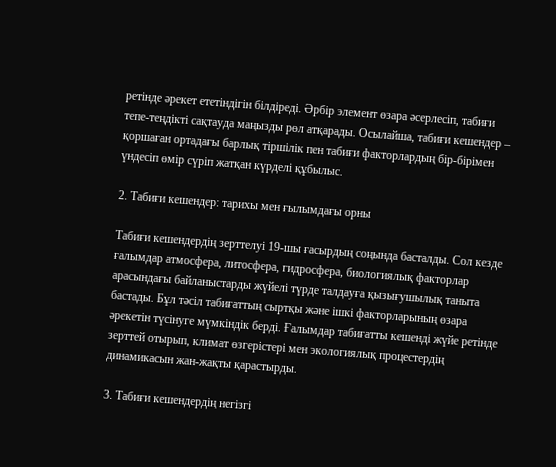ретінде әрекет ететіндігін білдіреді. Әрбір элемент өзара әсерлесіп, табиғи тепе-теңдікті сақтауда маңызды рөл атқарады. Осылайша, табиғи кешендер – қоршаған ортадағы барлық тіршілік пен табиғи факторлардың бір-бірімен үндесіп өмір сүріп жатқан күрделі құбылыс.

2. Табиғи кешендер: тарихы мен ғылымдағы орны

Табиғи кешендердің зерттелуі 19-шы ғасырдың соңында басталды. Сол кезде ғалымдар атмосфера, литосфера, гидросфера, биологиялық факторлар арасындағы байланыстарды жүйелі түрде талдауға қызығушылық таныта бастады. Бұл тәсіл табиғаттың сыртқы және ішкі факторларының өзара әрекетін түсінуге мүмкіндік берді. Ғалымдар табиғатты кешенді жүйе ретінде зерттей отырып, климат өзгерістері мен экологиялық процестердің динамикасын жан-жақты қарастырды.

3. Табиғи кешендердің негізгі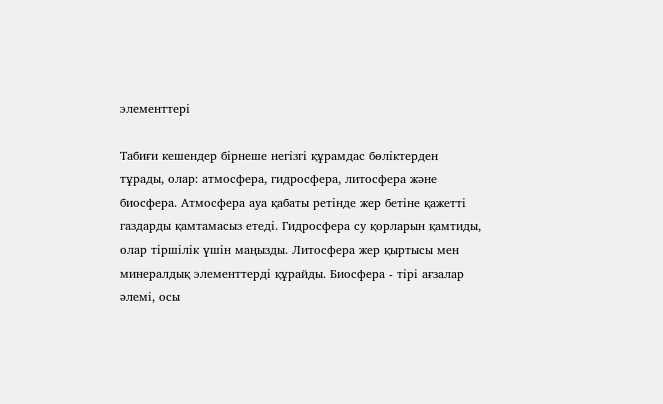элементтері

Табиғи кешендер бірнеше негізгі құрамдас бөліктерден тұрады, олар: атмосфера, гидросфера, литосфера және биосфера. Атмосфера ауа қабаты ретінде жер бетіне қажетті газдарды қамтамасыз етеді. Гидросфера су қорларын қамтиды, олар тіршілік үшін маңызды. Литосфера жер қыртысы мен минералдық элементтерді құрайды. Биосфера - тірі ағзалар әлемі, осы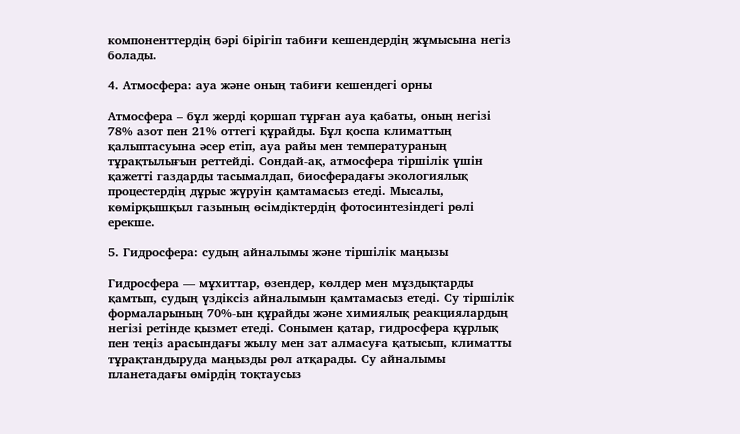компоненттердің бәрі бірігіп табиғи кешендердің жұмысына негіз болады.

4. Атмосфера: ауа және оның табиғи кешендегі орны

Атмосфера – бұл жерді қоршап тұрған ауа қабаты, оның негізі 78% азот пен 21% оттегі құрайды. Бұл қоспа климаттың қалыптасуына әсер етіп, ауа райы мен температураның тұрақтылығын реттейді. Сондай-ақ, атмосфера тіршілік үшін қажетті газдарды тасымалдап, биосферадағы экологиялық процестердің дұрыс жүруін қамтамасыз етеді. Мысалы, көмірқышқыл газының өсімдіктердің фотосинтезіндегі рөлі ерекше.

5. Гидросфера: судың айналымы және тіршілік маңызы

Гидросфера — мұхиттар, өзендер, көлдер мен мұздықтарды қамтып, судың үздіксіз айналымын қамтамасыз етеді. Су тіршілік формаларының 70%-ын құрайды және химиялық реакциялардың негізі ретінде қызмет етеді. Сонымен қатар, гидросфера құрлық пен теңіз арасындағы жылу мен зат алмасуға қатысып, климатты тұрақтандыруда маңызды рөл атқарады. Су айналымы планетадағы өмірдің тоқтаусыз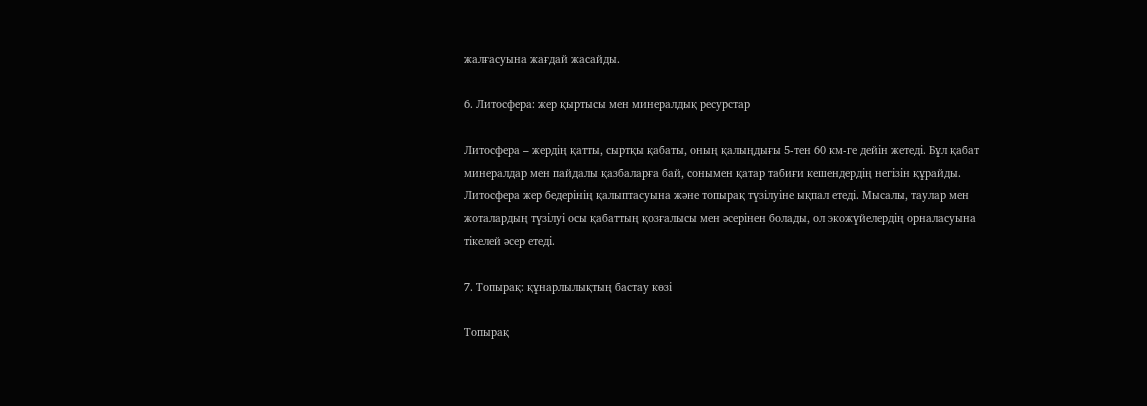жалғасуына жағдай жасайды.

6. Литосфера: жер қыртысы мен минералдық ресурстар

Литосфера – жердің қатты, сыртқы қабаты, оның қалыңдығы 5-тен 60 км-ге дейін жетеді. Бұл қабат минералдар мен пайдалы қазбаларға бай, сонымен қатар табиғи кешендердің негізін құрайды. Литосфера жер бедерінің қалыптасуына және топырақ түзілуіне ықпал етеді. Мысалы, таулар мен жоталардың түзілуі осы қабаттың қозғалысы мен әсерінен болады, ол экожүйелердің орналасуына тікелей әсер етеді.

7. Топырақ: құнарлылықтың бастау көзі

Топырақ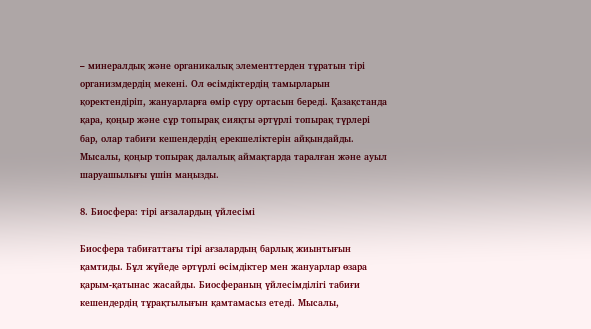– минералдық және органикалық элементтерден тұратын тірі организмдердің мекені. Ол өсімдіктердің тамырларын қоректендіріп, жануарларға өмір сүру ортасын береді. Қазақстанда қара, қоңыр және сұр топырақ сияқты әртүрлі топырақ түрлері бар, олар табиғи кешендердің ерекшеліктерін айқындайды. Мысалы, қоңыр топырақ далалық аймақтарда таралған және ауыл шаруашылығы үшін маңызды.

8. Биосфера: тірі ағзалардың үйлесімі

Биосфера табиғаттағы тірі ағзалардың барлық жиынтығын қамтиды. Бұл жүйеде әртүрлі өсімдіктер мен жануарлар өзара қарым-қатынас жасайды. Биосфераның үйлесімділігі табиғи кешендердің тұрақтылығын қамтамасыз етеді. Мысалы,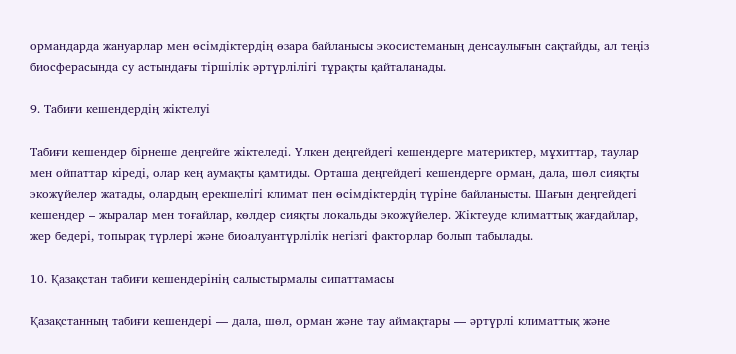ормандарда жануарлар мен өсімдіктердің өзара байланысы экосистеманың денсаулығын сақтайды, ал теңіз биосферасында су астындағы тіршілік әртүрлілігі тұрақты қайталанады.

9. Табиғи кешендердің жіктелуі

Табиғи кешендер бірнеше деңгейге жіктеледі. Үлкен деңгейдегі кешендерге материктер, мұхиттар, таулар мен ойпаттар кіреді, олар кең аумақты қамтиды. Орташа деңгейдегі кешендерге орман, дала, шөл сияқты экожүйелер жатады, олардың ерекшелігі климат пен өсімдіктердің түріне байланысты. Шағын деңгейдегі кешендер – жыралар мен тоғайлар, көлдер сияқты локальды экожүйелер. Жіктеуде климаттық жағдайлар, жер бедері, топырақ түрлері және биоалуантүрлілік негізгі факторлар болып табылады.

10. Қазақстан табиғи кешендерінің салыстырмалы сипаттамасы

Қазақстанның табиғи кешендері — дала, шөл, орман және тау аймақтары — әртүрлі климаттық және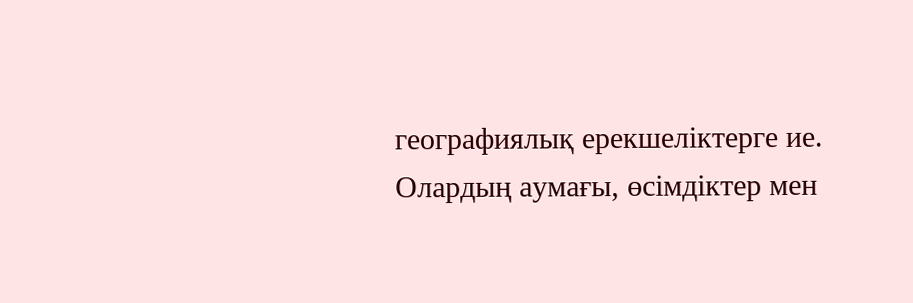географиялық ерекшеліктерге ие. Олардың аумағы, өсімдіктер мен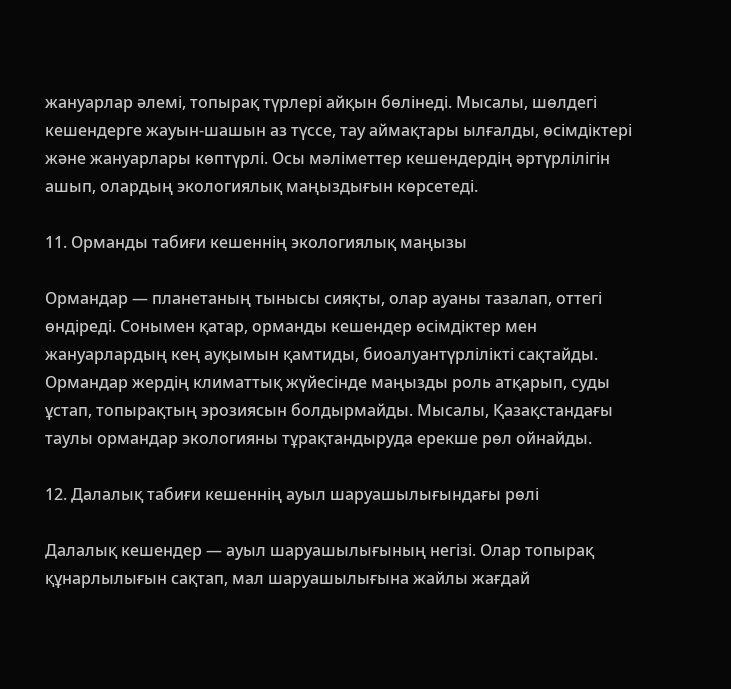жануарлар әлемі, топырақ түрлері айқын бөлінеді. Мысалы, шөлдегі кешендерге жауын-шашын аз түссе, тау аймақтары ылғалды, өсімдіктері және жануарлары көптүрлі. Осы мәліметтер кешендердің әртүрлілігін ашып, олардың экологиялық маңыздығын көрсетеді.

11. Орманды табиғи кешеннің экологиялық маңызы

Ормандар — планетаның тынысы сияқты, олар ауаны тазалап, оттегі өндіреді. Сонымен қатар, орманды кешендер өсімдіктер мен жануарлардың кең ауқымын қамтиды, биоалуантүрлілікті сақтайды. Ормандар жердің климаттық жүйесінде маңызды роль атқарып, суды ұстап, топырақтың эрозиясын болдырмайды. Мысалы, Қазақстандағы таулы ормандар экологияны тұрақтандыруда ерекше рөл ойнайды.

12. Далалық табиғи кешеннің ауыл шаруашылығындағы рөлі

Далалық кешендер — ауыл шаруашылығының негізі. Олар топырақ құнарлылығын сақтап, мал шаруашылығына жайлы жағдай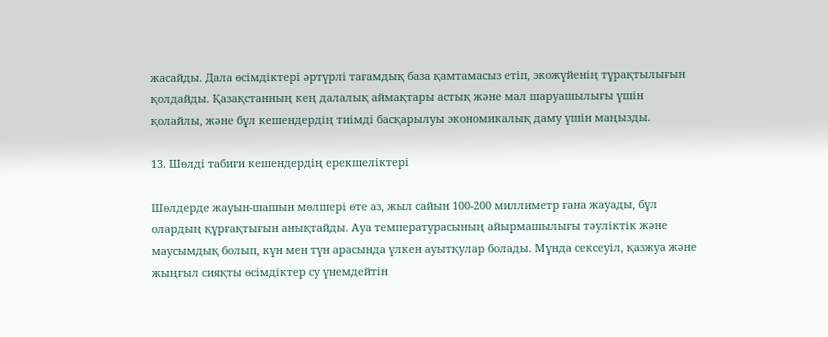жасайды. Дала өсімдіктері әртүрлі тағамдық база қамтамасыз етіп, экожүйенің тұрақтылығын қолдайды. Қазақстанның кең далалық аймақтары астық және мал шаруашылығы үшін қолайлы, және бұл кешендердің тиімді басқарылуы экономикалық даму үшін маңызды.

13. Шөлді табиғи кешендердің ерекшеліктері

Шөлдерде жауын-шашын мөлшері өте аз, жыл сайын 100-200 миллиметр ғана жауады, бұл олардың құрғақтығын анықтайды. Ауа температурасының айырмашылығы тәуліктік және маусымдық болып, күн мен түн арасында үлкен ауытқулар болады. Мұнда сексеуіл, қазжуа және жыңғыл сияқты өсімдіктер су үнемдейтін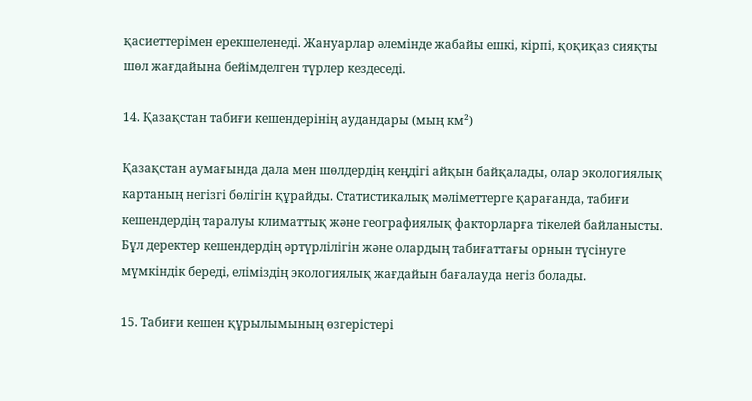қасиеттерімен ерекшеленеді. Жануарлар әлемінде жабайы ешкі, кірпі, қоқиқаз сияқты шөл жағдайына бейімделген түрлер кездеседі.

14. Қазақстан табиғи кешендерінің аудандары (мың км²)

Қазақстан аумағында дала мен шөлдердің кеңдігі айқын байқалады, олар экологиялық картаның негізгі бөлігін құрайды. Статистикалық мәліметтерге қарағанда, табиғи кешендердің таралуы климаттық және географиялық факторларға тікелей байланысты. Бұл деректер кешендердің әртүрлілігін және олардың табиғаттағы орнын түсінуге мүмкіндік береді, еліміздің экологиялық жағдайын бағалауда негіз болады.

15. Табиғи кешен құрылымының өзгерістері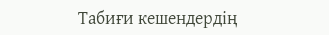Табиғи кешендердің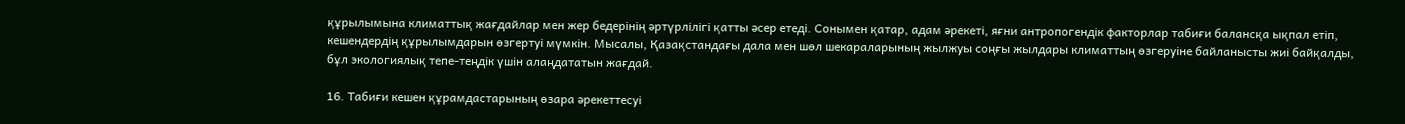құрылымына климаттық жағдайлар мен жер бедерінің әртүрлілігі қатты әсер етеді. Сонымен қатар, адам әрекеті, яғни антропогендік факторлар табиғи балансқа ықпал етіп, кешендердің құрылымдарын өзгертуі мүмкін. Мысалы, Қазақстандағы дала мен шөл шекараларының жылжуы соңғы жылдары климаттың өзгеруіне байланысты жиі байқалды, бұл экологиялық тепе-теңдік үшін алаңдататын жағдай.

16. Табиғи кешен құрамдастарының өзара әрекеттесуі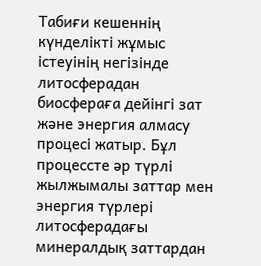Табиғи кешеннің күнделікті жұмыс істеуінің негізінде литосферадан биосфераға дейінгі зат және энергия алмасу процесі жатыр. Бұл процессте әр түрлі жылжымалы заттар мен энергия түрлері литосферадағы минералдық заттардан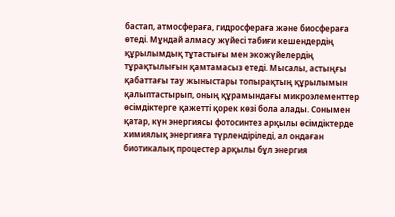бастап, атмосфераға, гидросфераға және биосфераға өтеді. Мұндай алмасу жүйесі табиғи кешендердің құрылымдық тұтастығы мен экожүйелердің тұрақтылығын қамтамасыз етеді. Мысалы, астыңғы қабаттағы тау жыныстары топырақтың құрылымын қалыптастырып, оның құрамындағы микроэлементтер өсімдіктерге қажетті қорек көзі бола алады. Сонымен қатар, күн энергиясы фотосинтез арқылы өсімдіктерде химиялық энергияға түрлендіріледі, ал ондаған биотикалық процестер арқылы бұл энергия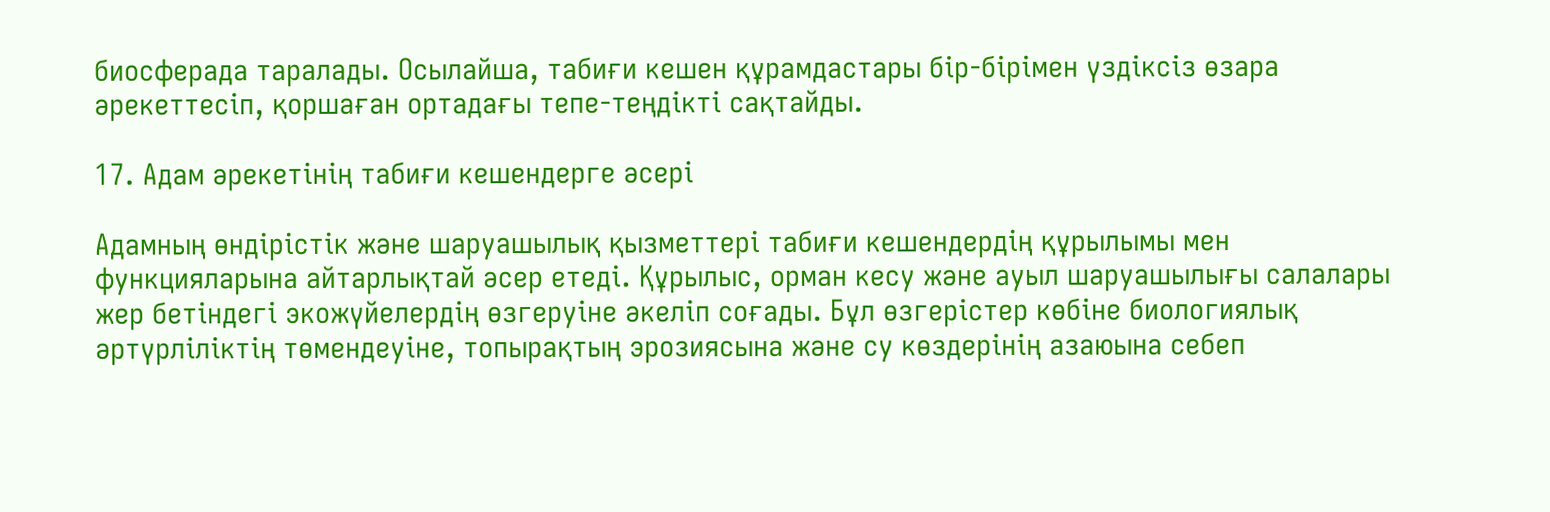биосферада таралады. Осылайша, табиғи кешен құрамдастары бір-бірімен үздіксіз өзара әрекеттесіп, қоршаған ортадағы тепе-теңдікті сақтайды.

17. Адам әрекетінің табиғи кешендерге әсері

Адамның өндірістік және шаруашылық қызметтері табиғи кешендердің құрылымы мен функцияларына айтарлықтай әсер етеді. Құрылыс, орман кесу және ауыл шаруашылығы салалары жер бетіндегі экожүйелердің өзгеруіне әкеліп соғады. Бұл өзгерістер көбіне биологиялық әртүрліліктің төмендеуіне, топырақтың эрозиясына және су көздерінің азаюына себеп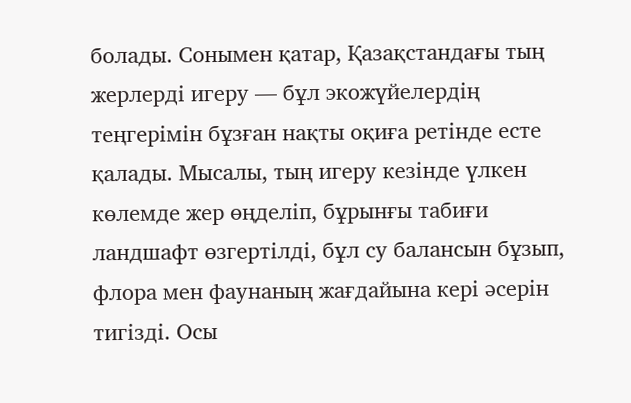болады. Сонымен қатар, Қазақстандағы тың жерлерді игеру — бұл экожүйелердің теңгерімін бұзған нақты оқиға ретінде есте қалады. Мысалы, тың игеру кезінде үлкен көлемде жер өңделіп, бұрынғы табиғи ландшафт өзгертілді, бұл су балансын бұзып, флора мен фаунаның жағдайына кері әсерін тигізді. Осы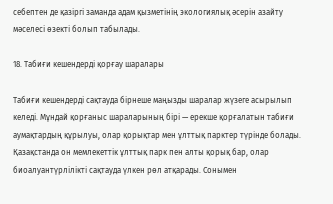себептен де қазіргі заманда адам қызметінің экологиялық әсерін азайту мәселесі өзекті болып табылады.

18. Табиғи кешендерді қорғау шаралары

Табиғи кешендерді сақтауда бірнеше маңызды шаралар жүзеге асырылып келеді. Мұндай қорғаныс шараларының бірі — ерекше қорғалатын табиғи аумақтардың құрылуы, олар қорықтар мен ұлттық парктер түрінде болады. Қазақстанда он мемлекеттік ұлттық парк пен алты қорық бар, олар биоалуантүрлілікті сақтауда үлкен рөл атқарады. Сонымен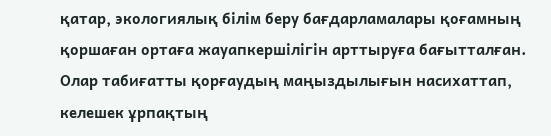қатар, экологиялық білім беру бағдарламалары қоғамның қоршаған ортаға жауапкершілігін арттыруға бағытталған. Олар табиғатты қорғаудың маңыздылығын насихаттап, келешек ұрпақтың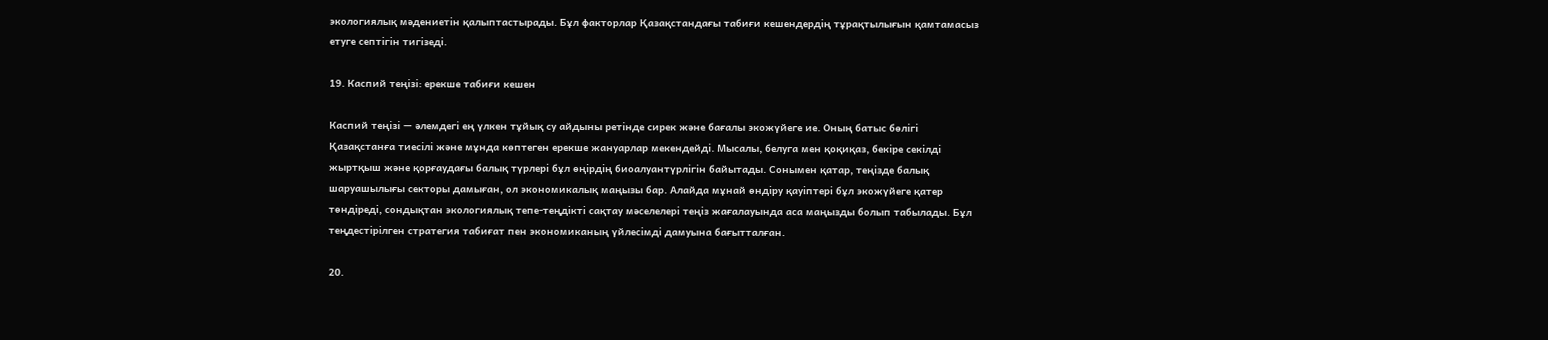экологиялық мәдениетін қалыптастырады. Бұл факторлар Қазақстандағы табиғи кешендердің тұрақтылығын қамтамасыз етуге септігін тигізеді.

19. Каспий теңізі: ерекше табиғи кешен

Каспий теңізі — әлемдегі ең үлкен тұйық су айдыны ретінде сирек және бағалы экожүйеге ие. Оның батыс бөлігі Қазақстанға тиесілі және мұнда көптеген ерекше жануарлар мекендейді. Мысалы, белуга мен қоқиқаз, бекіре секілді жыртқыш және қорғаудағы балық түрлері бұл өңірдің биоалуантүрлігін байытады. Сонымен қатар, теңізде балық шаруашылығы секторы дамыған, ол экономикалық маңызы бар. Алайда мұнай өндіру қауіптері бұл экожүйеге қатер төндіреді, сондықтан экологиялық тепе-теңдікті сақтау мәселелері теңіз жағалауында аса маңызды болып табылады. Бұл теңдестірілген стратегия табиғат пен экономиканың үйлесімді дамуына бағытталған.

20.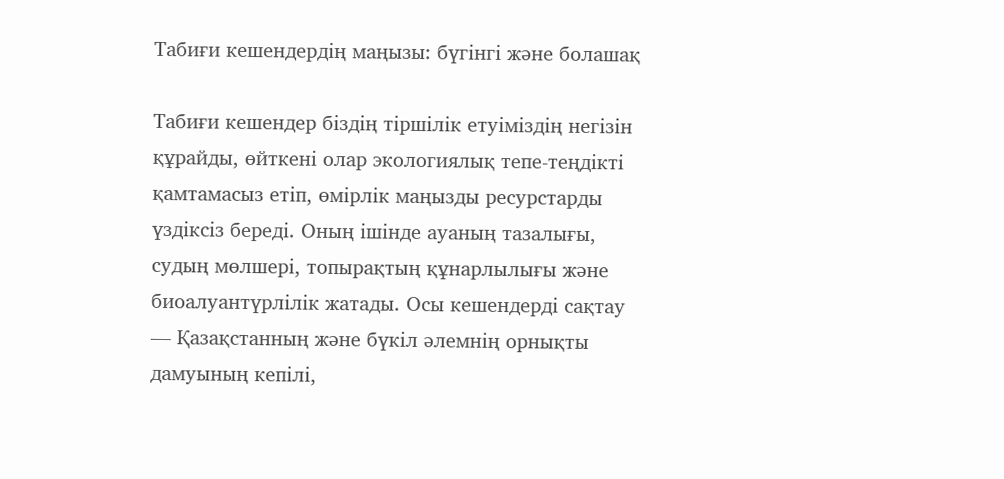Табиғи кешендердің маңызы: бүгінгі және болашақ

Табиғи кешендер біздің тіршілік етуіміздің негізін құрайды, өйткені олар экологиялық тепе-теңдікті қамтамасыз етіп, өмірлік маңызды ресурстарды үздіксіз береді. Оның ішінде ауаның тазалығы, судың мөлшері, топырақтың құнарлылығы және биоалуантүрлілік жатады. Осы кешендерді сақтау — Қазақстанның және бүкіл әлемнің орнықты дамуының кепілі,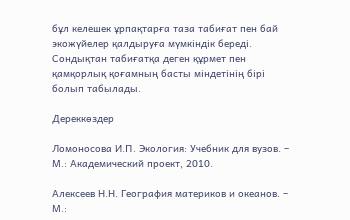бұл келешек ұрпақтарға таза табиғат пен бай экожүйелер қалдыруға мүмкіндік береді. Сондықтан табиғатқа деген құрмет пен қамқорлық қоғамның басты міндетінің бірі болып табылады.

Дереккөздер

Ломоносова И.П. Экология: Учебник для вузов. – М.: Академический проект, 2010.

Алексеев Н.Н. География материков и океанов. – М.: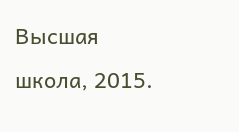Высшая школа, 2015.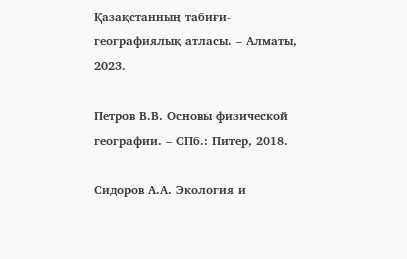Қазақстанның табиғи-географиялық атласы. – Алматы, 2023.

Петров В.В. Основы физической географии. – СПб.: Питер, 2018.

Сидоров А.А. Экология и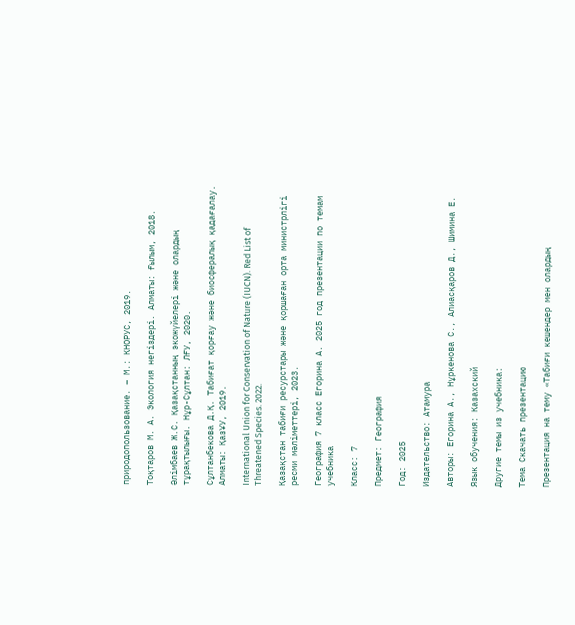природопользование. – М.: КНОРУС, 2019.

Тоқтаров М. А. Экология негіздері. Алматы: Ғылым, 2018.

Әлімбаев Ж.С. Қазақстанның экожүйелері және олардың тұрақтылығы. Нұр-Сұлтан: ЛҒУ, 2020.

Сұлтанбекова Д.Қ. Табиғат қорғау және биосфералық қадағалау. Алматы: ҚазҰУ, 2019.

International Union for Conservation of Nature (IUCN). Red List of Threatened Species. 2022.

Қазақстан табиғи ресурстары және қоршаған орта министрлігі ресми мәліметтері, 2023.

География 7 класс Егорина А. 2025 год презентации по темам учебника

Класс: 7

Предмет: География

Год: 2025

Издательство: Атамура

Авторы: Егорина А., Нұркенова С., Алиасқаров Д., Шимина Е.

Язык обучения: Казахский

Другие темы из учебника:

Тема Скачать презентацию

Презентация на тему «Табиғи кешендер мен олардың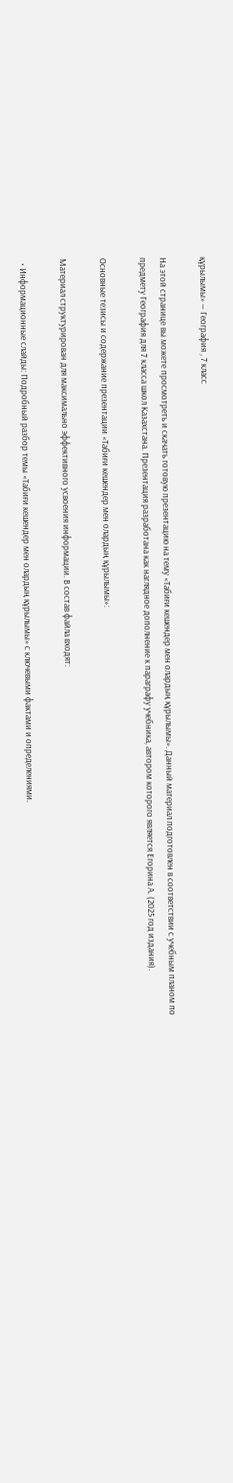құрылымы» — География , 7 класс

На этой странице вы можете просмотреть и скачать готовую презентацию на тему «Табиғи кешендер мен олардың құрылымы». Данный материал подготовлен в соответствии с учебным планом по предмету География для 7 класса школ Казахстана. Презентация разработана как наглядное дополнение к параграфу учебника, автором которого является Егорина А. (2025 год издания).

Основные тезисы и содержание презентации «Табиғи кешендер мен олардың құрылымы»:

Материал структурирован для максимально эффективного усвоения информации. В состав файла входят:

  • Информационные слайды: Подробный разбор темы «Табиғи кешендер мен олардың құрылымы» с ключевыми фактами и определениями.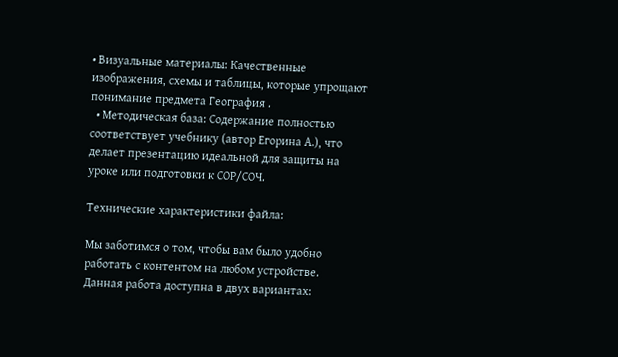• Визуальные материалы: Качественные изображения, схемы и таблицы, которые упрощают понимание предмета География .
  • Методическая база: Содержание полностью соответствует учебнику (автор Егорина А.), что делает презентацию идеальной для защиты на уроке или подготовки к СОР/СОЧ.

Технические характеристики файла:

Мы заботимся о том, чтобы вам было удобно работать с контентом на любом устройстве. Данная работа доступна в двух вариантах: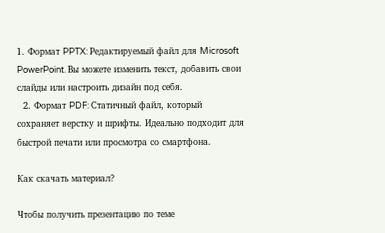1. Формат PPTX: Редактируемый файл для Microsoft PowerPoint. Вы можете изменить текст, добавить свои слайды или настроить дизайн под себя.
  2. Формат PDF: Статичный файл, который сохраняет верстку и шрифты. Идеально подходит для быстрой печати или просмотра со смартфона.

Как скачать материал?

Чтобы получить презентацию по теме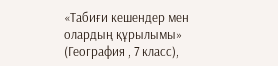«Табиғи кешендер мен олардың құрылымы» (География , 7 класс),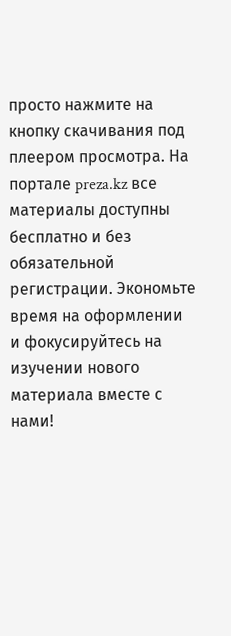просто нажмите на кнопку скачивания под плеером просмотра. На портале preza.kz все материалы доступны бесплатно и без обязательной регистрации. Экономьте время на оформлении и фокусируйтесь на изучении нового материала вместе с нами!